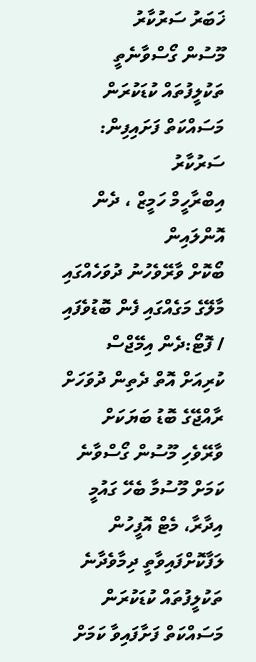ޚަބަރު ސަރުކާރު
މޫސުން ގޯސްވާނެތީ ތަކުލީފުތައް ކުޑަކުރަން މަސައްކަތް ފަށައިފިން: ސަރުކާރު
އިބްރާހީމް ހަމީޒް ، ދެން އޮންލައިން
ބޯކޮށް ވާރޭވެހުނު ދުވަހެއްގައި މާލޭގެ މަގެއްގައި ފެން ބޮޑުވެފައި / ފޮޓޯ:ދެން އިމޭޖްސް
ކުރިއަށް އޮތް ދެތިން ދުވަހަށް ރާއްޖޭގެ ބޮޑު ބަޔަކަށް ވާރޭވެހި މޫސުން ގޯސްވާނެ ކަމަށް މޫސުމާ ބެހޭ ގައުމީ އިދާރާ، މެޓް އޮފީހުން ލަފާކޮށްފައިވާތީ ދިމާވެދާނެ ތަކުލީފުތައް ކުޑަކުރަން މަސައްކަތް ފަށާފައިވާ ކަމަށް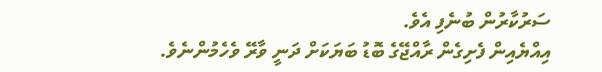ސަރުކާރުން ބުނެފި އެވެ.
އިއްޔެއިން ފެށިގެން ރާއްޖޭގެ ބޮޑު ބަޔަކަށް ދަނީ ވާރޭ ވެހެމުންނެވެ.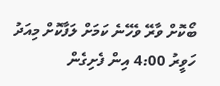ބޯކޮށް ވާރޭ ވެހޭނެ ކަމަށް ލަފާކޮށް މިއަދު ހަވީރު 4:00 އިން ފެށިގެން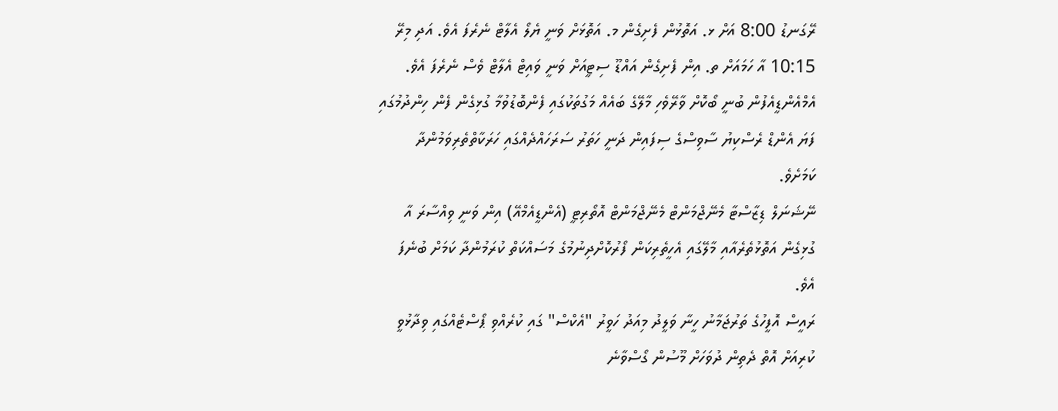ރޭގަނޑު 8:00 އަށް ޅ. އަތޮޅުން ފެށިގެން މ. އަތޮޅަށް ވަނީ ޔެލޯ އެލާޓް ނެރެފަ އެވެ. އަދި މިރޭ 10:15 އާ ހަމައަށް ތ. އިން ފެށިގެން އައްޑޫ ސިޓީއަށް ވަނީ ވައިޓް އެލާޓް ވެސް ނެރެފަ އެވެ.
އެމްއެންޑީއެފުން ބުނީ ބޯކޮށް ވާރޭވެހި މާލޭގެ ބައެއް މަގުތަކުގައި ފެންބޮޑުވުމާ ގުޅިގެން ފެން ހިންދުމުގައި ފަޔަ އެންޑް ރެސްކިޔު ސާވިސްގެ ސިފައިން ދަނީ ހަތަރު ސަރަހައްދެއްގައި ހަރަކާތްތެރިވަމުންދާ ކަމަށެވެ.
ނޭޝަނަލް ޑިޒާސްޓާ މެނޭޖްމަންޓް މެނޭޖްމަންޓް އޮތޯރިޓީ (އެންޑީއެމްއޭ) އިން ވަނީ ވިއްސާރަ އާ ގުޅިގެން އަތޮޅުތެރެއާއި މާލޭގައި އެހީތެރިކަން ފޯރުކޮށްދިނުމުގެ މަސައްކަތް ކުރަމުންދާ ކަމަށް ބުނެފަ އެވެ.
ރައީސް އޮފީހުގެ ތަރުޖަމާނު ހީނާ ވަލީދު މިއަދު ހަވީރު "އެކްސް" ގައި ކުރެއްވި ޕޯސްޓެއްގައި ވިދާޅުވީ ކުރިއަށް އޮތް ދެތިން ދުވަހަށް މޫސުން ގޯސްވާނެ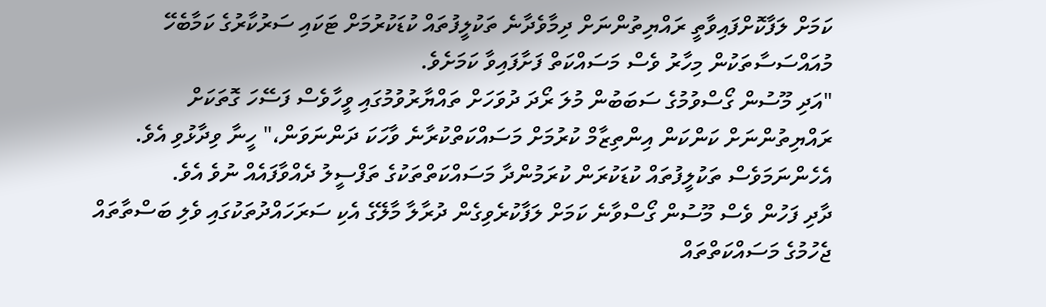ކަމަށް ލަފާކޮށްފައިވާތީ ރައްޔިތުންނަށް ދިމާވެދާނެ ތަކުލީފުތައް ކުޑަކުރުމަށް ޓަކައި ސަރުކާރުގެ ކަމާބެހޭ މުއައްސަސާތަކުން މިހާރު ވެސް މަސައްކަތް ފަށާފައިވާ ކަމަށެވެ.
"އަދި މޫސުން ގޯސްވުމުގެ ސަބަބުން މުލަ ރޯދަ ދުވަހަށް ތައްޔާރުވުމުގައި ވީހާވެސް ފަސޭހަ ގޮތަކަށް ރައްޔިތުންނަށް ކަންކަން އިންތިޒާމް ކުރުމަށް މަސައްކަތްކުރާނެ ވާހަކަ ދަންނަވަން،" ހީނާ ވިދާޅުވި އެވެ.
އެހެންނަމަވެސް ތަކުލީފުތައް ކުޑަކުރަން ކުރަމުންދާ މަސައްކަތްތަކުގެ ތަފްސީލު ދެއްވާފައެއް ނުވެ އެވެ.
ދާދި ފަހުން ވެސް މޫސުން ގޯސްވާނެ ކަމަށް ލަފާކުރެވިގެން ދުރާލާ މާލޭގެ އެކި ސަރަހައްދުތަކުގައި ވެލި ބަސްތާތައް ޖެހުމުގެ މަސައްކަތްތައް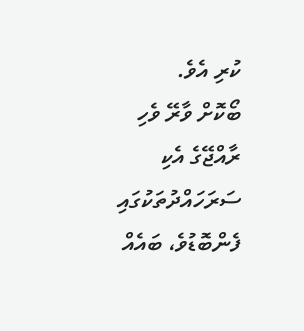ކުރި އެވެ.
ބޯކޮށް ވާރޭ ވެހި ރާއްޖޭގެ އެކި ސަރަހައްދުތަކުގައި ފެންބޮޑުވެ، ބައެއް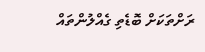ރަށްތަކަށް ބޮޑެތި ގެއްލުންތައް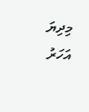މިދިޔަ އަހަރު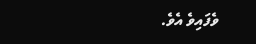ވެފައިވެ އެވެ.